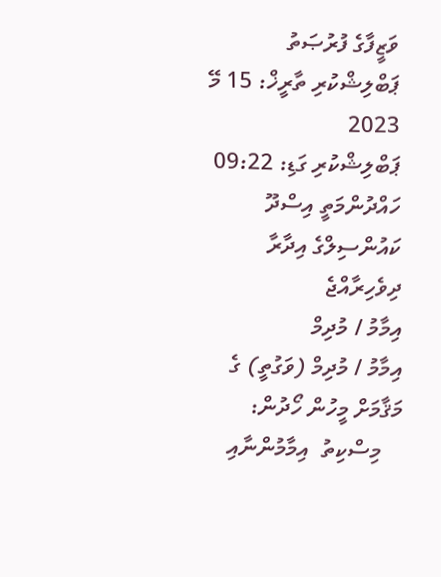ވަޒީފާގެ ފުރުޞަތު
ޕަބްލިޝްކުރި ތާރީޚް: 15 މޭ 2023
ޕަބްލިޝްކުރި ގަޑި: 09:22
ހައްދުންމަތީ އިސްދޫ ކައުންސިލްގެ އިދާރާ
ދިވެހިރާއްޖެ
އިމާމު / މުދިމް
އިމާމު / މުދިމް (ވަގުތީ) ގެ މަޤާމަށް މީހުން ހޯދުން:
    މިސްކިތު  އިމާމުންނާއި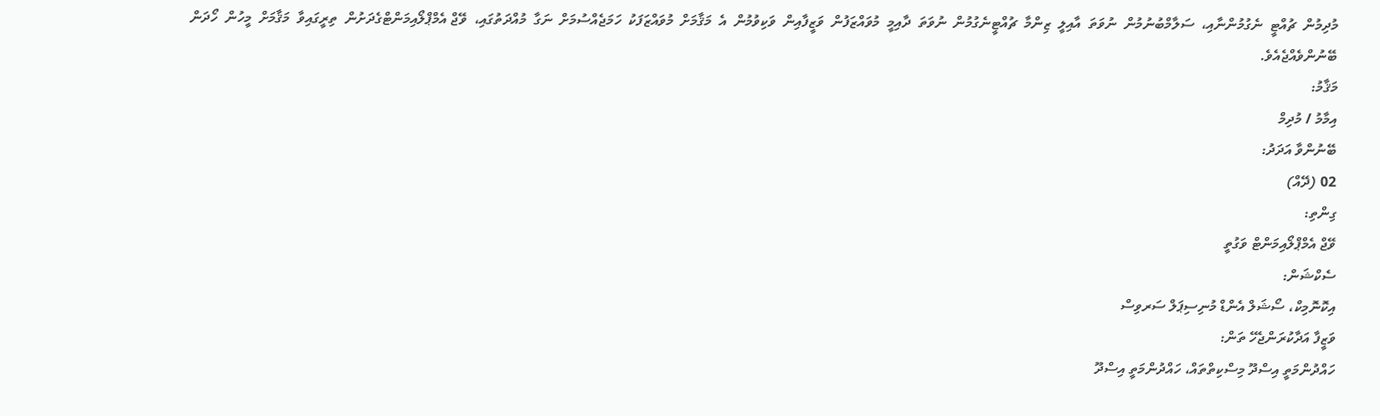މުދިމުން  ޗުއްޓީ  ނެގުމުންނާއި،  ސަލާމްބުނުމުން  ނުވަތަ  އާއިލީ  ޒިންމާ  ޗުއްޓީނެގުމުން  ނުވަތަ  ދާއިމީ  މުވައްޒަފުން  ވަޒީފާއިން  ވަކިވުމުން  އެ  މަޤާމަށް  މުވައްޒަފަކު  ހަމަޖެއްސުމަށް  ނަގާ  މުއްދަތުގައި،  ވޭޖް އެމްޕްލޯއިމަންޓްގެދަށުން  ތިރީގައިވާ  މަޤާމަށް  މީހުން  ހޯދަން  ބޭނުންވެއްޖެއެވެ.
މަޤާމު:
އިމާމު / މުދިމް
ބޭނުންވާ އަދަދު:
02 (ދޭއް)
ގިންތި:
ވޭޖް އެމްޕްލޯއިމަންޓް ވަގުތީ
ސެކްޝަން:
އިކޮނޮމިކް، ސޯޝަލް އެންޑް މުނިސިޕަލް ސަރވިސް
ވަޒީފާ އަދާކުރަންޖެހޭ ތަން:
ހައްދުންމަތީ އިސްދޫ މިސްކިތްތައް، ހައްދުންމަތީ އިސްދޫ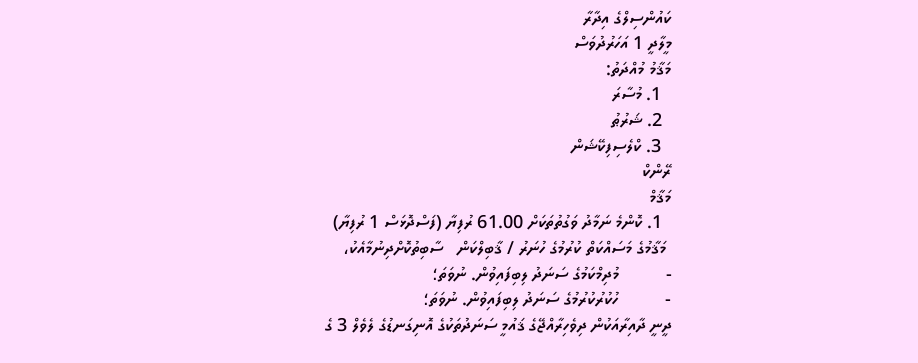ކައުންސިލްގެ އިދާރާ
މީލާދީ 1 އަހަރުދުވަސް
މަޤާމު މުއްދަތު:
  1. މުސާރަ
  2. ޝަރުޠު
  3. ކްލެސިފިކޭޝަން
ރޭންކް
މަޤާމް
  1. ކޮންމެ ނަމާދު ވަގުތުތަކަށް 61.00 ރުފިޔާ (ފަސްދޮޅަސް 1 ރުފިޔާ)
 މަޤާމުގެ މަސައްކަތް ކުރުމުގެ ހުނަރު / ޤާބިލްކަން   ސާބިތުކޮށްދިނުމާއެކު،
-          މުދިމްކަމުގެ ސަނަދު ލިބިފައިވުން. ނުވަތަ؛
-          ހުކުރުކުރުމުގެ ސަނަދު ލިބިފައިވުން. ނުވަތަ؛
ދީނީ ދާއިރާއަކުން ދިވެހިރާއްޖޭގެ ޤައުމީ ސަނަދުތަކުގެ އޮނިގަނޑުގެ ލެވެލް 3 ގެ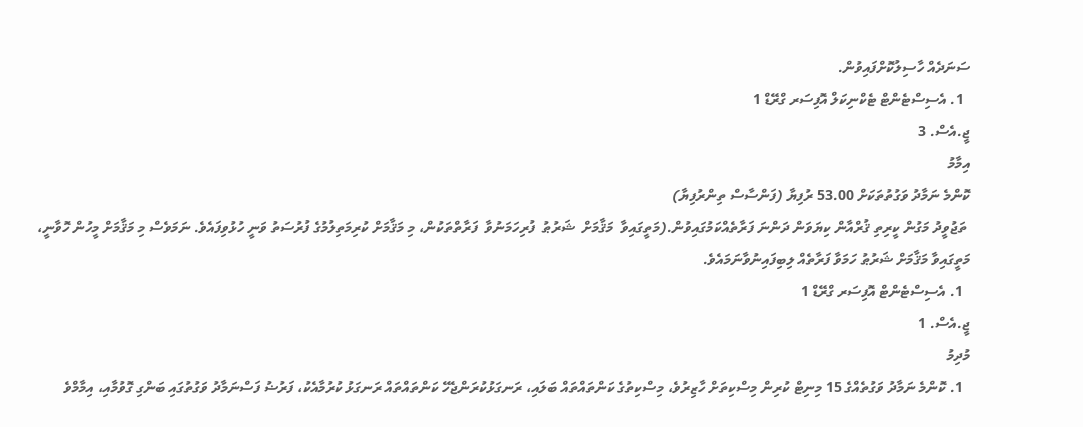ސަނަދެއް ހާސިލުކޮށްފައިވުން.
  1. އެސިސްޓެންޓް ޓެކްނިކަލް އޮފިސަރ ގްރޭޑް 1
ޖީ.އެސް. 3
އިމާމު
ކޮންމެ ނަމާދު ވަގުތުތަކަށް 53.00 ރުފިޔާ (ފަންސާސް ތިންރުފިޔާ)
 ތަޖުވީދު މަގުން ކީރިތި ޤުރްއާން ކިޔަވަން ދަންނަ ފަރާތެއްކަމުގައިވުން.(މަތީގައިވާ  މަޤާމަށް  ޝަރުޠު  ފުރިހަމަނުވާ  ފަރާތްތަކުން، މި މަޤާމަށް ކުރިމަތިލުމުގެ ފުރުސަތު ވަނީ ހުޅުވިފައެވެ. ނަމަވެސް މި މަޤާމަށް މީހުން ހޮވާނީ، މަތީގައިވާ މަޤާމަށް ޝަރުޠު ހަމަވާ ފަރާތެއް ލިބިފައިނުވާނަމައެވެ.
  1. އެސިސްޓެންޓް އޮފިސަރ ގްރޭޑް 1
ޖީ.އެސް. 1
މުދިމު
  1. ކޮންމެ ނަމާދު ވަގުތެއްގެ 15 މިނިޓް ކުރިން މިސްކިތަށް ހާޒިރުވެ، މިސްކިތުގެ ކަންތައްތައް ބަލައި، ރަނގަޅުކުރަންޖެހޭ ކަންތައްތައް ރަނގަޅު ކުރުމާއެކު، ފަރުޟު ފަސްނަމާދު ވަގުތުގައި ބަންގި ގޮވުމާއި، އިމާމްވެ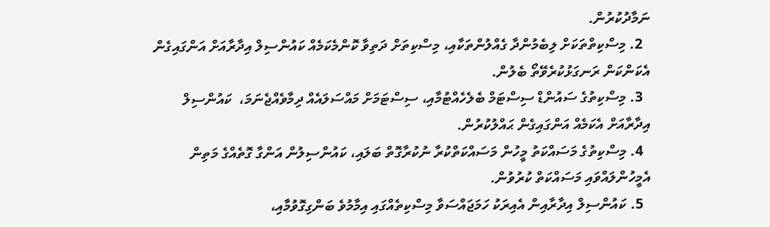ނަމާދުކުރުން.
  2. މިސްކިތްތަކަށް ލިބެމުންދާ ގެއްލުންތަކާއި، މިސްކިތަށް ދަތިވާ ކޮންމެކަމެއް ކައުންސިލް އިދާރާއަށް އަންގައިގެން އެކަންކަން ރަނގަޅުކުރެވޭތޯ ބެލުން.
  3. މިސްކިތުގެ ސައުންޑް ސިސްޓަމް ބެލެހެއްޓުމާއި، ސިސްޓަމަށް މައްސަލައެއް ދިމާވެއްޖެނަމަ،  ކައުންސިލް އިދާރާއަށް އެކަމެއް އަންގައިގެން ޙައްލުކުރުން.
  4. މިސްކިތުގެ މަސައްކަތު މީހުން މަސައްކަތްކުރާ ނުކުރާގޮތް ބަލައި، ކައުންސިލުން އަންގާ ގޮތެއްގެ މަތިން އެމީހުންލައްވައި މަސައްކަތް ކުރުވުން.
  5. ކައުންސިލް އިދާރާއިން އެއިރަކު ހަމަޖައްސަވާ މިސްކިތެއްގައި އިމާމުވެ ބަންގިގޮވުމާއި،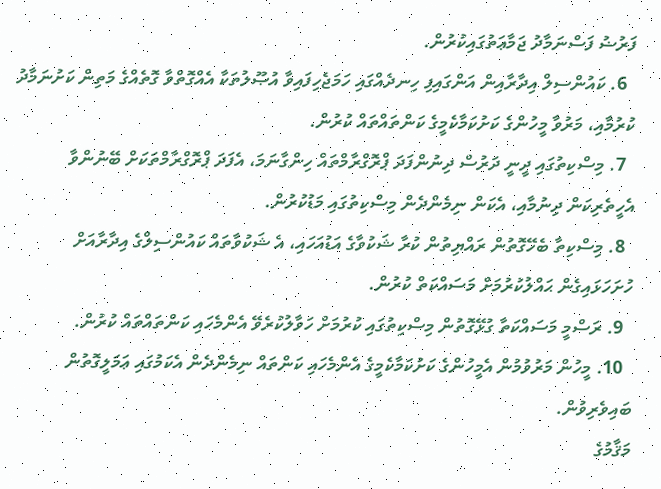ފަރުޟު ފަސްނަމާދު ޖަމާޢަތުގައިކުރުން.
  6. ކައުންސިލް އިދާރާއިން އަންގައިފި ހިނދެއްގައި ހަމަޖެހިފައިވާ އުޞޫލުތަކާ އެއްގޮތްވާ ގޮތެއްގެ މަތިން ކަށުނަމާދު ކުރުމާއި، މަރުވާ މީހުންގެ ކަށުކަމާކެމީގެ ކަންތައްތައް ކުރުން.
  7. މިސްކިތުގައި ދީނީ ދަރުސް ދިނުންފަދަ ޕްރޮގްރާމްތައް ހިންގާނަމަ، އެފަދަ ޕްރޮގްރާމްތަކަށް ބޭނުންވާ އެހީތެރިކަން ދިނުމާއި، އެކަން ނިމެންދެން މިސްކިތުގައި މަޑުކުރުން.
  8. މިސްކިތާ ބެހޭގޮތުން ރައްޔިތުން ކުރާ ޝަކުވާގެ އަޑުއަހައި، އެ ޝަކުވާތައް ކައުންސިލްގެ އިދާރާއަށް ހުށަހަޅައިގެން ޙައްލުކުރުމަށް މަސައްކަތް ކުރުން.
  9. ރަސްމީ މަސައްކަތާ ގުޅޭގޮތުން މިސްކިތުގައި ކުރުމަށް ހަވާލުކުރެވޭ އެންމެހައި ކަންތައްތައް ކުރުން.
  10. މީހުން މަރުވުމުން އެމީހުންގެ ކަށުކަމާކެމީގެ އެންމެހައި ކަންތައް ނިމެންދެން އެކަމުގައި ޢަމަލީގޮތުން ބައިވެރިވުން.
މަޤާމުގެ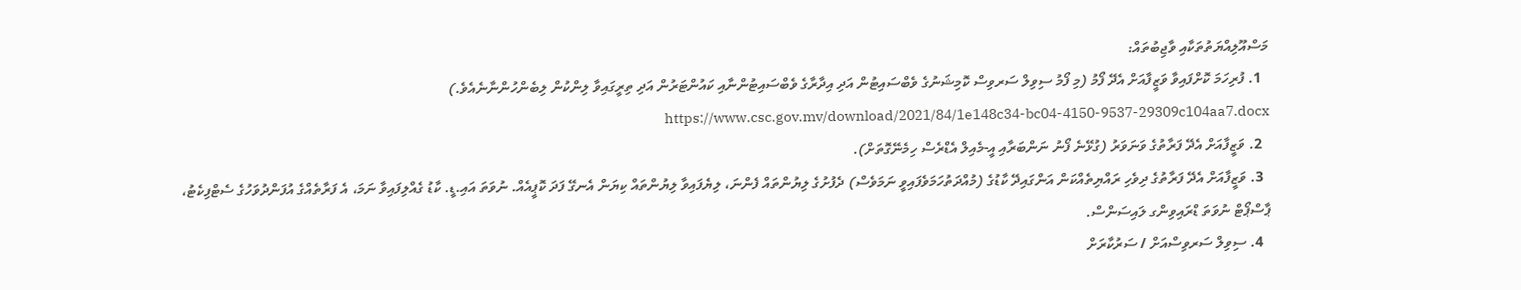މަސްއޫލިއްޔަތުތަކާއި ވާޖިބުތައް:
  1. ފުރިހަމަ ކޮށްފައިވާ ވަޒީފާއަށް އެދޭ ފޯމު (މި ފޯމު ސިވިލް ސަރވިސް ކޮމިޝަނުގެ ވެބްސައިޓުން އަދި އިދާރާގެ ވެބްސައިޓުންނާއި ކައުންޓަރުން އަދި ތިރީގައިވާ ލިންކުން ލިބެންހުންނާނެއެވެ.)  https://www.csc.gov.mv/download/2021/84/1e148c34-bc04-4150-9537-29309c104aa7.docx
  2. ވަޒީފާއަށް އެދޭ ފަރާތުގެ ވަނަވަރު (ގުޅޭނެ ފޯނު ނަންބަރާއި އީ-މެއިލް އެޑްރެސް ހިމެނޭގޮތަށް).
  3. ވަޒީފާއަށް އެދޭ ފަރާތުގެ ދިވެހި ރައްޔިތެއްކަން އަންގައިދޭ ކާޑުގެ (މުއްދަތުހަމަވެފައިވީ ނަމަވެސް) ދެފުށުގެ ލިޔުންތައް ފެންނަ، ލިޔެފައިވާ ލިޔުންތައް ކިޔަން އެނގޭ ފަދަ ކޮޕީއެއް. ނުވަތަ އައި.ޑީ. ކާޑު ގެއްލިފައިވާ ނަމަ، އެ ފަރާތެއްގެ އުފަންދުވަހުގެ ސެޓްފިކެޓު، ޕާސްޕޯޓް ނުވަތަ ޑްރައިވިންގ ލައިސަންސް.
  4. ސިވިލް ސަރވިސްއަށް / ސަރުކާރަށް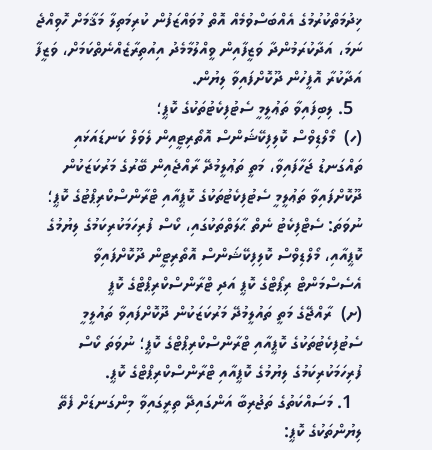ޚިދުމަތްކުރުމުގެ އެއްބަސްވުމެއް އޮތް މުވައްޒަފުން ކުރިމަތިލާ މަޤާމަށް ހޮވިއްޖެ ނަމަ، އަދާކުރަމުންދާ ވަޒީފާއިން ވީއްލުމާމެދު އިއުތިރާޒެއްނެތްކަމަށް، ވަޒީފާ އަދާކުރާ އޮފީހުން ދޫކޮށްފައިވާ ލިޔުން.
  5. ލިބިފައިވާ ތަޢުލީމީ ސެޓުފިކެޓުތަކުގެ ކޮޕީ؛
(ހ)  މޯލްޑިވްސް ކޮލިފިކޭޝަންސް އޮތޯރިޓީއިން ލެވަލް ކަނޑައަޅައި ތައްގަނޑު ޖަހާފައިވާ، މަތީ ތަޢުލީމުދޭ ރާއްޖެއިން ބޭރުގެ މަރުކަޒަކުން ދޫކޮށްފައިވާ ތަޢުލީމީ ސެޓުފިކެޓުތަކުގެ ކޮޕީއާއި ޓްރާންސްކްރިޕްޓުގެ ކޮޕީ؛ ނުވަތަ: ސެޓްފިކެޓު ނެތް ޙާލަތްތަކުގައި، ކޯސް ފުރިހަމަކުރިކަމުގެ ލިޔުމުގެ ކޮޕީއާއި، މޯލްޑިވްސް ކޮލިފިކޭޝަންސް އޮތޯރިޓީން ދޫކޮށްފައިވާ އެސެސްމަންޓް ރިޕޯޓްގެ ކޮޕީ އަދި ޓްރާންސްކްރިޕްޓްގެ ކޮޕީ
(ށ)  ރާއްޖޭގެ މަތީ ތައުލީމުދޭ މަރުކަޒަކުން ދޫކޮށްފައިވާ ތައުލީމީ ސެޓުފިކެޓުތަކުގެ ކޮޕީއާއި ޓްރާންސްކްރިޕްޓްގެ ކޮޕީ؛ ނުވަތަ ކޯސް ފުރިހަމަކުރިކަމުގެ ލިޔުމުގެ ކޮޕީއާއި ޓްރާންސްކްރިޕްޓްގެ ކޮޕީ.
  1. މަސައްކަތުގެ ތަޖުރިބާ އަންގައިދޭ ތިރީގައިވާ މިންގަނޑަށް ފެތޭ ލިޔުންތަކުގެ ކޮޕީ: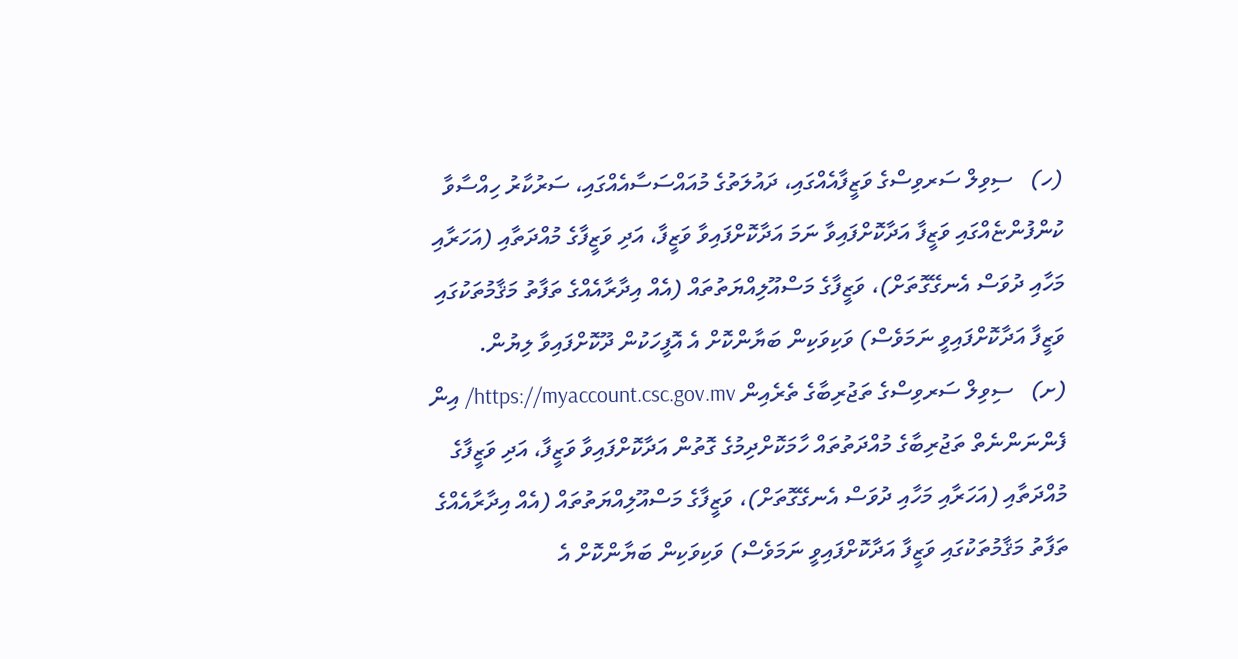(ހ)   ސިވިލް ސަރވިސްގެ ވަޒީފާއެއްގައި، ދައުލަތުގެ މުއައްސަސާއެއްގައި، ސަރުކާރު ހިއްސާވާ ކުންފުންޏެއްގައި ވަޒީފާ އަދާކޮށްފައިވާ ނަމަ އަދާކޮށްފައިވާ ވަޒީފާ، އަދި ވަޒީފާގެ މުއްދަތާއި (އަހަރާއި މަހާއި ދުވަސް އެނގޭގޮތަށް)، ވަޒީފާގެ މަސްއޫލިއްޔަތުތައް (އެއް އިދާރާއެއްގެ ތަފާތު މަޤާމުތަކުގައި ވަޒީފާ އަދާކޮށްފައިވީ ނަމަވެސް) ވަކިވަކިން ބަޔާންކޮށް އެ އޮފީހަކުން ދޫކޮށްފައިވާ ލިޔުން.
(ށ)   ސިވިލް ސަރވިސްގެ ތަޖުރިބާގެ ތެރެއިން https://myaccount.csc.gov.mv/ އިން ފެންނަންނެތް ތަޖުރިބާގެ މުއްދަތުތައް ހާމަކޮށްދިމުގެ ގޮތުން އަދާކޮށްފައިވާ ވަޒީފާ، އަދި ވަޒީފާގެ މުއްދަތާއި (އަހަރާއި މަހާއި ދުވަސް އެނގޭގޮތަށް)، ވަޒީފާގެ މަސްއޫލިއްޔަތުތައް (އެއް އިދާރާއެއްގެ ތަފާތު މަޤާމުތަކުގައި ވަޒީފާ އަދާކޮށްފައިވީ ނަމަވެސް) ވަކިވަކިން ބަޔާންކޮށް އެ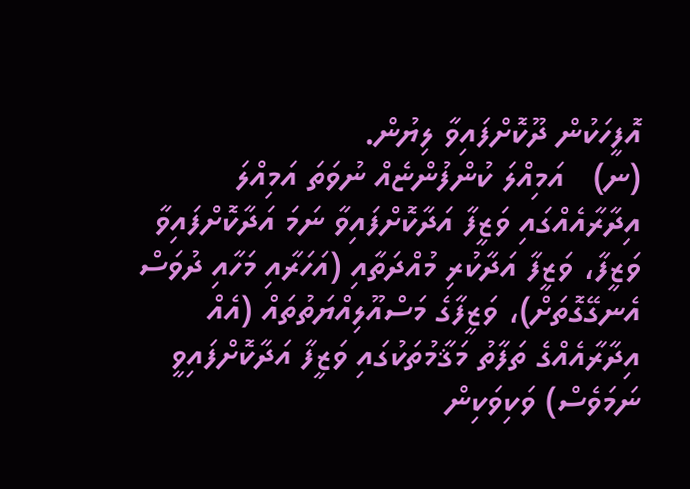އޮފީހަކުން ދޫކޮށްފައިވާ ލިޔުން.
(ނ)   އަމިއްލަ ކުންފުންޏެއް ނުވަތަ އަމިއްލަ އިދާރާއެއްގައި ވަޒީފާ އަދާކޮށްފައިވާ ނަމަ އަދާކޮށްފައިވާ ވަޒީފާ، ވަޒީފާ އަދާކުރި މުއްދަތާއި (އަހަރާއި މަހާއި ދުވަސް އެނގޭގޮތަށް)، ވަޒީފާގެ މަސްއޫލިއްޔަތުތައް (އެއް އިދާރާއެއްގެ ތަފާތު މަޤާމުތަކުގައި ވަޒީފާ އަދާކޮށްފައިވީ ނަމަވެސް) ވަކިވަކިން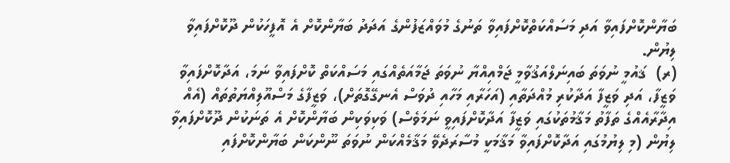ބަޔާންކޮށްފައިވާ އަދި މަސައްކަތްކޮށްފައިވާ ތަނުގެ މުވައްޒަފުންގެ އަދަދު ބަޔާންކޮށް އެ އޮފީހަކުން ދޫކޮށްފައިވާ ލިޔުން.
(ރ)  ޤައުމީ ނުވަތަ ބައިނަލްއަޤުވާމީ ޖަމްއިއްޔާ ނުވަތަ ޖަމާއަތެއްގައި މަސައްކަތް ކޮށްފައިވާ ނަމަ، އަދާކޮށްފައިވާ ވަޒީފާ، އަދި ވަޒީފާ އަދާކުރި މުއްދަތާއި (އަހަރާއި މަހާއި ދުވަސް އެނގޭގޮތަށް)، ވަޒީފާގެ މަސްއޫލިއްޔަތުތައް (އެއް އިދާރާއެއްގެ ތަފާތު މަޤާމުތަކުގައި ވަޒީފާ އަދާކޮށްފައިވީ ނަމަވެސް) ވަކިވަކިން ބަޔާންކޮށް އެ ތަނަކުން ދޫކޮށްފައިވާ ލިޔުން (މި ލިޔުމުގައި އަދާކޮށްފައިވާ މަޤާމަކީ މުސާރަދެވޭ މަޤާމެއްކަން ނުވަތަ ނޫންކަން ބަޔާންކޮށްފައި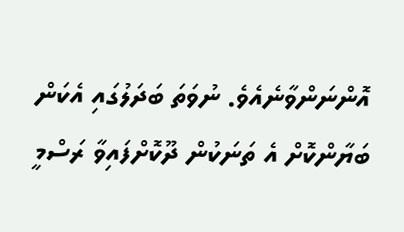އޮންނަންވާނެއެވެ. ނުވަތަ ބަދަލުގައި އެކަން ބަޔާންކޮށް އެ ތަނަކުން ދޫކޮށްފައިވާ ރަސްމީ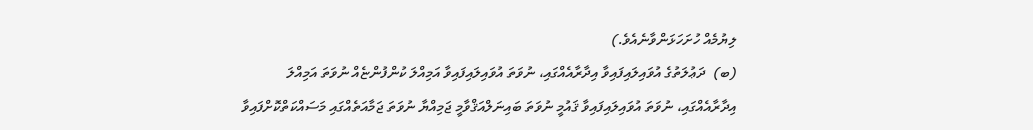ލިޔުމެއް ހުށަހަޅަންވާނެއެވެ.)
(ބ)  ދަޢުލަތުގެ އުވައިލައިފައިވާ އިދާރާއެއްގައި، ނުވަތަ އުވައިލައިފައިވާ އަމިއްލަ ކުންފުންޏެއް ނުވަތަ އަމިއްލަ އިދާރާއެއްގައި، ނުވަތަ އުވައިލައިފައިވާ ޤައުމީ ނުވަތަ ބައިނަލްއަޤްވާމީ ޖަމިއްޔާ ނުވަތަ ޖަމާއަތެއްގައި މަސައްކަތްކޮށްފައިވާ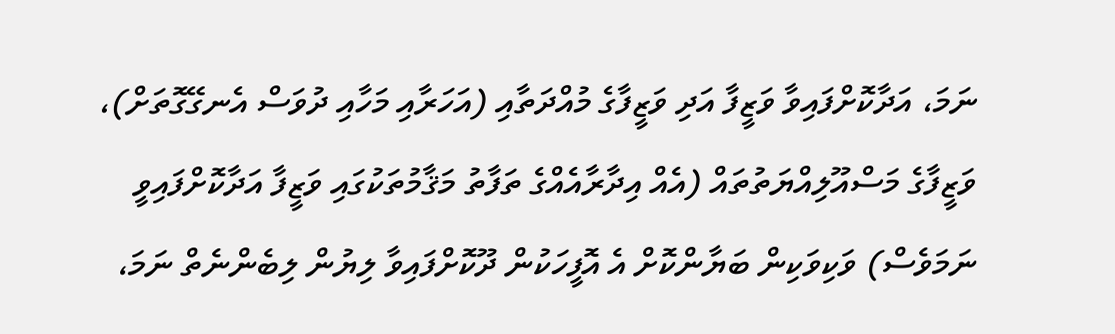ނަމަ، އަދާކޮށްފައިވާ ވަޒީފާ އަދި ވަޒީފާގެ މުއްދަތާއި (އަހަރާއި މަހާއި ދުވަސް އެނގޭގޮތަށް)، ވަޒީފާގެ މަސްއޫލިއްޔަތުތައް (އެއް އިދާރާއެއްގެ ތަފާތު މަޤާމުތަކުގައި ވަޒީފާ އަދާކޮށްފައިވީ ނަމަވެސް) ވަކިވަކިން ބަޔާންކޮށް އެ އޮފީހަކުން ދޫކޮށްފައިވާ ލިޔުން ލިބެންނެތް ނަމަ،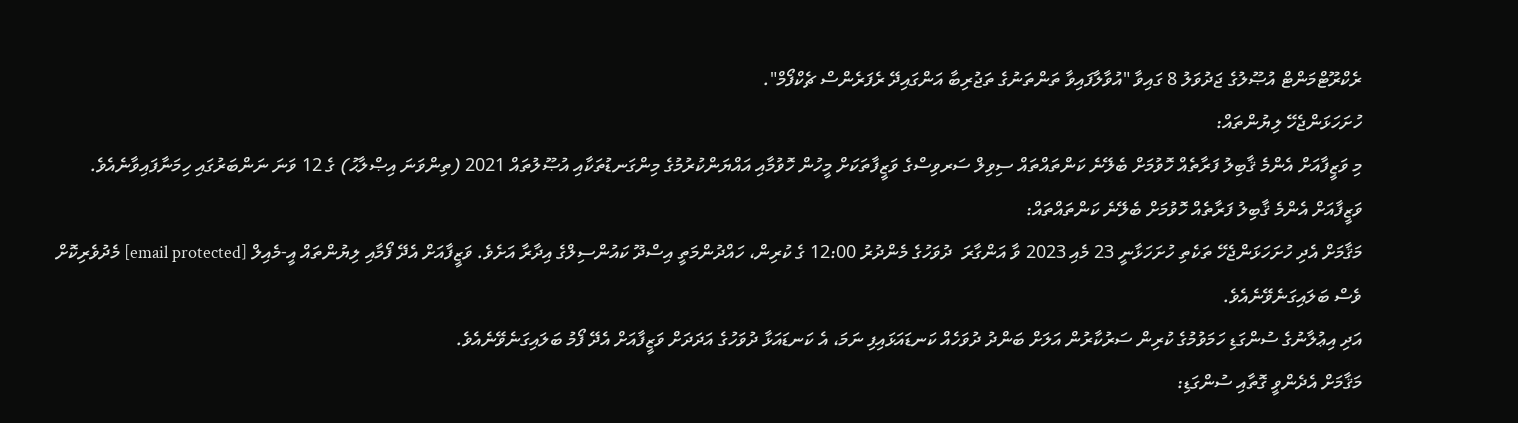ރެކްރޫޓްމަންޓް އުޞޫލުގެ ޖަދުވަލު 8 ގައިވާ "އުވާލާފައިވާ ތަންތަނުގެ ތަޖުރިބާ އަންގައިދޭ ރެފަރެންސް ޗެކްފޯމް".
ހުށަހަޅަންޖެހޭ ލިޔުންތައް:
މި ވަޒީފާއަށް އެންމެ ޤާބިލު ފަރާތެއް ހޮވުމަށް ބެލޭނެ ކަންތައްތައް ސިވިލް ސަރވިސްގެ ވަޒީފާތަކަށް މީހުން ހޮވުމާއި އައްޔަންކުރުމުގެ މިންގަނޑުތަކާއި އުޞޫލުތައް 2021 (ތިންވަނަ އިޞްލާޙު) ގެ 12 ވަނަ ނަންބަރުގައި ހިމަނާފައިވާނެއެވެ.
ވަޒީފާއަށް އެންމެ ޤާބިލު ފަރާތެއް ހޮވުމަށް ބެލޭނެ ކަންތައްތައް:
މަޤާމަށް އެދި ހުށަހަޅަންޖެހޭ ތަކެތި ހުށަހަޅާނީ 23 މެއި 2023 ވާ އަންގާރަ  ދުވަހުގެ މެންދުރު 12:00 ގެ ކުރިން، ހައްދުންމަތީ އިސްދޫ ކައުންސިލްގެ އިދާރާ އަށެވެ. ވަޒީފާއަށް އެދޭ ފޯމާއި ލިޔުންތައް އީ-މެއިލް [email protected] މެދުވެރިކޮށް ވެސް ބަލައިގަނެވޭނެއެވެ.
އަދި އިޢުލާނުގެ ސުންގަޑި ހަމަވުމުގެ ކުރިން ސަރުކާރުން އަލަށް ބަންދު ދުވަހެއް ކަނޑައަޅައިފި ނަމަ، އެ ކަނޑައަޅާ ދުވަހުގެ އަދަދަށް ވަޒީފާއަށް އެދޭ ފޯމު ބަލައިގަނެވޭނެއެވެ.
މަޤާމަށް އެދެންވީ ގޮތާއި ސުންގަޑި: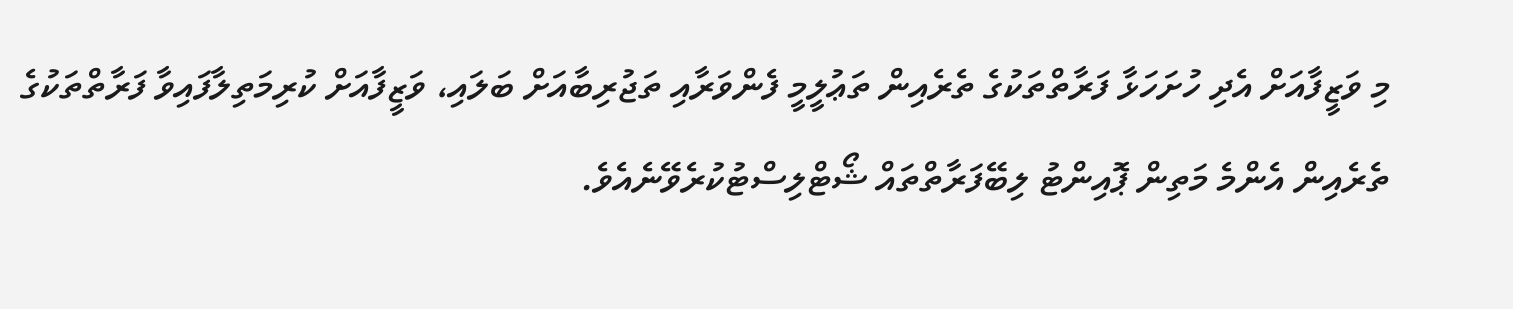މި ވަޒީފާއަށް އެދި ހުށަހަޅާ ފަރާތްތަކުގެ ތެރެއިން ތަޢުލީމީ ފެންވަރާއި ތަޖުރިބާއަށް ބަލައި، ވަޒީފާއަށް ކުރިމަތިލާފައިވާ ފަރާތްތަކުގެ ތެރެއިން އެންމެ މަތިން ޕޮއިންޓު ލިބޭފަރާތްތައް ޝޯޓްލިސްޓުކުރެވޭނެއެވެ.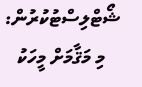ޝޯޓްލިސްޓުކުރުން:
   މި މަޤާމަށް މީހަކު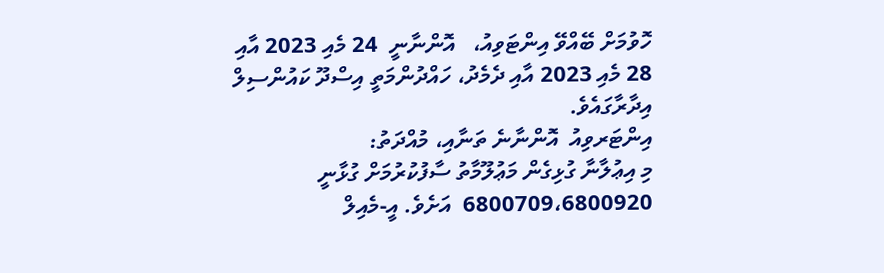ހޮވުމަށް ބޭއްވޭ އިންޓަވިއު،   އޮންނާނީ  24 މެއި 2023 އާއި 28 މެއި 2023 އާއި ދެމެދު، ހައްދުންމަތީ އިސްދޫ ކައުންސިލް އިދާރާގައެވެ.
އިންޓަރވިއު  އޮންނާނެ ތަނާއި، މުއްދަތު:
މި އިޢުލާނާ ގުޅިގެން މަޢުލޫމާތު ސާފުކުރުމަށް ގުޅާނީ 6800709،6800920  އަށެވެ. އީ-މެއިލް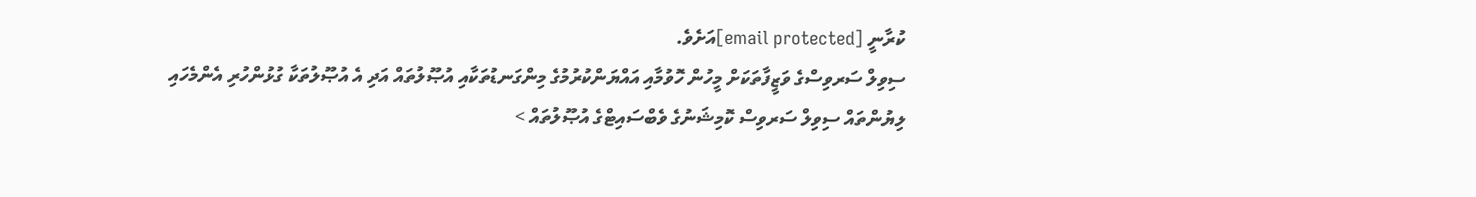ކުރާނީ [email protected]އަށެވެ.
ސިވިލް ސަރވިސްގެ ވަޒީފާތަކަށް މީހުން ހޮވުމާއި އައްޔަންކުރުމުގެ މިންގަނޑުތަކާއި އުޞޫލުތައް އަދި އެ އުޞޫލުތަކާ ގުޅުންހުރި އެންމެހައި ލިޔުންތައް ސިވިލް ސަރވިސް ކޮމިޝަނުގެ ވެބްސައިޓްގެ އުޞޫލުތައް >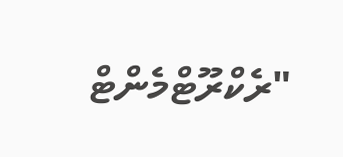"ރެކްރޫޓްމެންޓް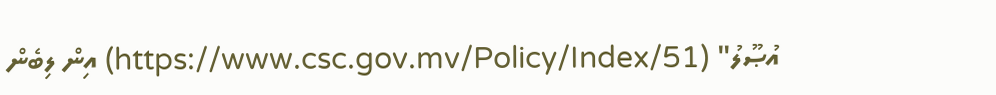އުޞޫލު" (https://www.csc.gov.mv/Policy/Index/51) އިން ލިބެން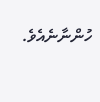ހުންނާނެއެވެ.